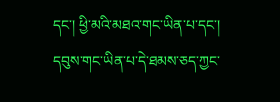དང་། ཕྱི་མའི་མཐའ་གང་ཡིན་པ་དང་། དབུས་གང་ཡིན་པ་དེ་ཐམས་ཅད་ཀྱང་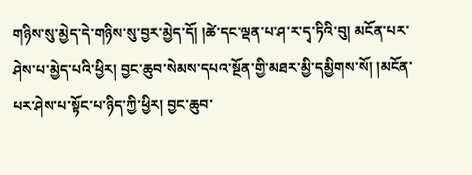གཉིས་སུ་མྱེད་དེ་གཉིས་སུ་བྱར་མྱེད་དོ། །ཚེ་དང་ལྡན་པ་ཤ་ར་དྭ་ཏིའི་བུ། མངོན་པར་ཤེས་པ་མྱེད་པའི་ཕྱིར། བྱང་ཆུབ་སེམས་དཔའ་སྔོན་གྱི་མཐར་མྱི་དམྱིགས་སོ། །མངོན་པར་ཤེས་པ་སྟོང་པ་ཉིད་ཀྱི་ཕྱིར། བྱང་ཆུབ་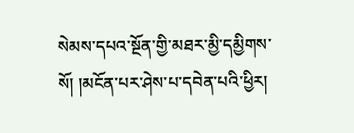སེམས་དཔའ་སྔོན་གྱི་མཐར་མྱི་དམྱིགས་སོ། །མངོན་པར་ཤེས་པ་དབེན་པའི་ཕྱིར།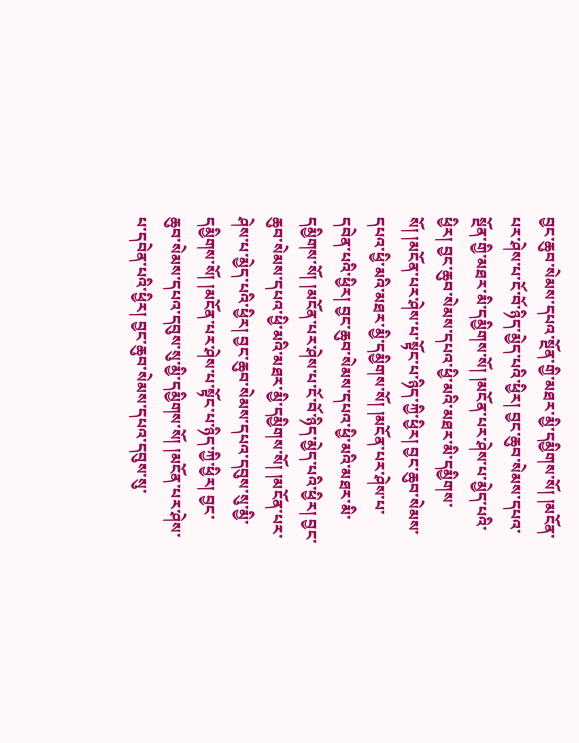བྱང་ཆུབ་སེམས་དཔའ་སྔོན་གྱི་མཐར་མྱི་དམྱིགས་སོ། །མངོན་པར་ཤེས་པ་ངོ་བོ་ཉིད་མྱེད་པའི་ཕྱིར། བྱང་ཆུབ་སེམས་དཔའ་སྔོན་གྱི་མཐར་མི་དམྱིགས་སོ། །མངོན་པར་ཤེས་པ་མྱེད་པའི་ཕྱིར། བྱང་ཆུབ་སེམས་དཔའ་ཕྱི་མའི་མཐར་མི་དམྱིགས་སོ། །མངོན་པར་ཤེས་པ་སྟོང་པ་ཉིད་ཀྱི་ཕྱིར། བྱང་ཆུབ་སེམས་དཔའ་ཕྱི་མའི་མཐར་མྱི་དམྱིགས་སོ། །མངོན་པར་ཤེས་པ་དབེན་པའི་ཕྱིར། བྱང་ཆུབ་སེམས་དཔའ་ཕྱི་མའི་མཐར་མི་དམྱིགས་སོ། །མངོན་པར་ཤེས་པ་ངོ་བོ་ཉིད་མྱེད་པའི་ཕྱིར། བྱང་ཆུབ་སེམས་དཔའ་ཕྱི་མའི་མཐར་མྱི་དམྱིགས་སོ། །མངོན་པར་ཤེས་པ་མྱེད་པའི་ཕྱིར། བྱང་ཆུབ་སེམས་དཔའ་དབུས་སུ་མྱི་དམྱིགས་སོ། །མངོན་པར་ཤེས་པ་སྟོང་པ་ཉིད་ཀྱི་ཕྱིར། བྱང་ཆུབ་སེམས་དཔའ་དབུས་སུ་མྱི་དམྱིགས་སོ། །མངོན་པར་ཤེས་པ་དབེན་པའི་ཕྱིར། བྱང་ཆུབ་སེམས་དཔའ་དབུས་སུ་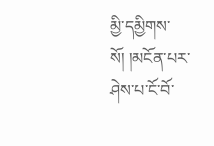མྱི་དམྱིགས་སོ། །མངོན་པར་ཤེས་པ་ངོ་བོ་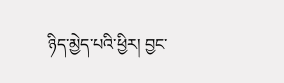ཉིད་མྱེད་པའི་ཕྱིར། བྱང་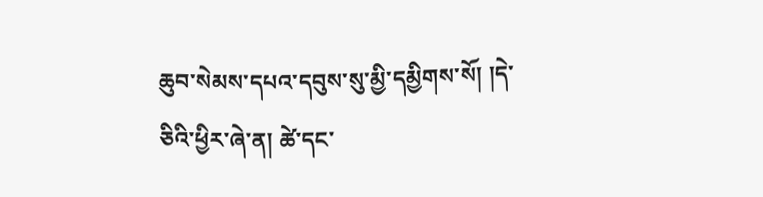ཆུབ་སེམས་དཔའ་དབུས་སུ་མྱི་དམྱིགས་སོ། །དེ་ཅིའི་ཕྱིར་ཞེ་ན། ཚེ་དང་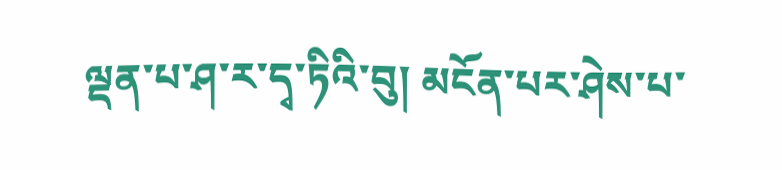ལྡན་པ་ཤ་ར་དྭ་ཏིའི་བུ། མངོན་པར་ཤེས་པ་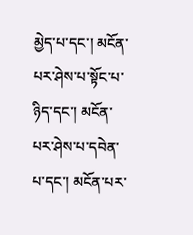མྱེད་པ་དང་། མངོན་པར་ཤེས་པ་སྟོང་པ་ཉིད་དང་། མངོན་པར་ཤེས་པ་དབེན་པ་དང་། མངོན་པར་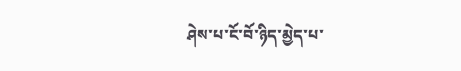ཤེས་པ་ངོ་བོ་ཉིད་མྱེད་པ་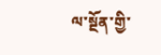ལ་སྔོན་གྱི་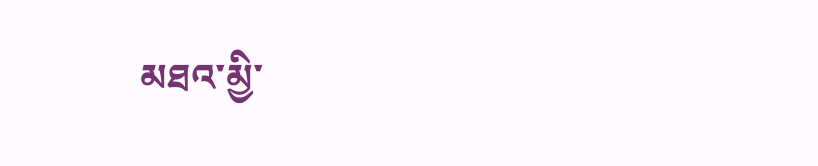མཐའ་མྱི་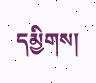དམྱིགས།